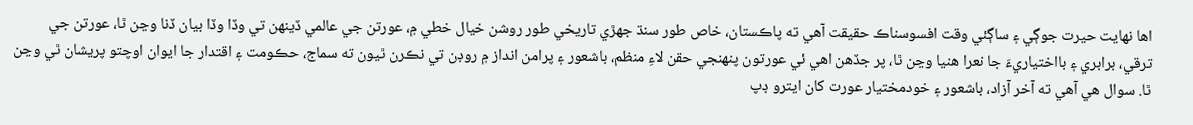اها نهايت حيرت جوڳي ۽ ساڳئي وقت افسوسناڪ حقيقت آهي ته پاڪستان، خاص طور سنڌ جهڙي تاريخي طور روشن خيال خطي ۾، عورتن جي عالمي ڏينهن تي وڏا وڏا بيان ڏنا وڃن ٿا، عورتن جي ترقي، برابري ۽ بااختياريءَ جا نعرا هنيا وڃن ٿا، پر جڏهن اهي ئي عورتون پنهنجي حقن لاءِ منظم، باشعور ۽ پرامن انداز ۾ روڊن تي نڪرن ٿيون ته سماج، حڪومت ۽ اقتدار جا ايوان اوچتو پريشان ٿي وڃن ٿا. سوال هي آهي ته آخر آزاد، باشعور ۽ خودمختيار عورت کان ايترو ڊپ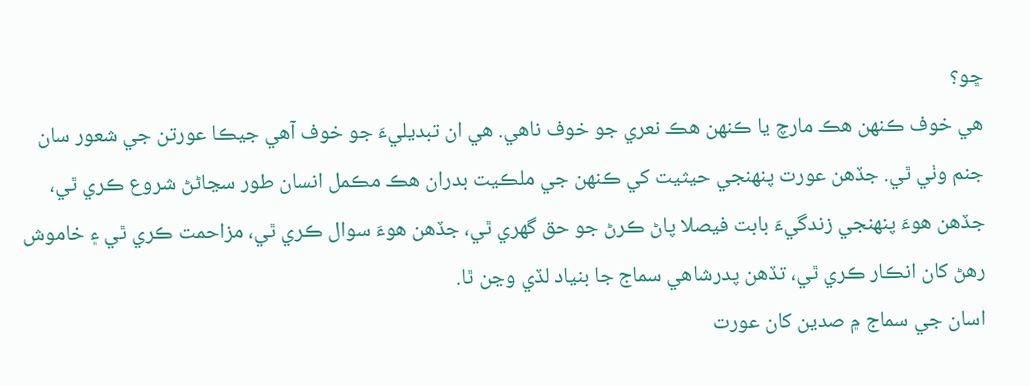ڇو؟
هي خوف ڪنهن هڪ مارچ يا ڪنهن هڪ نعري جو خوف ناهي. هي ان تبديليءَ جو خوف آهي جيڪا عورتن جي شعور سان جنم وٺي ٿي. جڏهن عورت پنهنجي حيثيت کي ڪنهن جي ملڪيت بدران هڪ مڪمل انسان طور سڃاڻڻ شروع ڪري ٿي، جڏهن هوءَ پنهنجي زندگيءَ بابت فيصلا پاڻ ڪرڻ جو حق گهري ٿي، جڏهن هوءَ سوال ڪري ٿي، مزاحمت ڪري ٿي ۽ خاموش رهڻ کان انڪار ڪري ٿي، تڏهن پدرشاهي سماج جا بنياد لڏي وڃن ٿا.
اسان جي سماج ۾ صدين کان عورت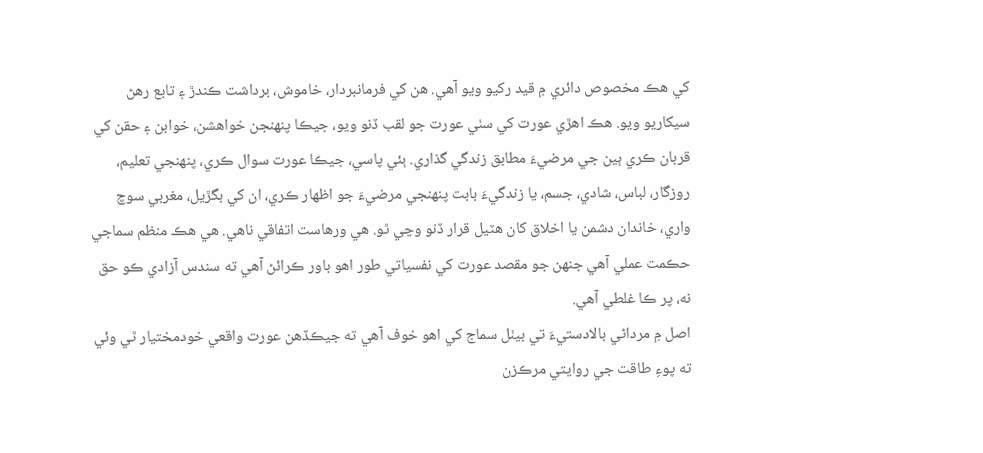کي هڪ مخصوص دائري ۾ قيد رکيو ويو آهي. هن کي فرمانبردار، خاموش، برداشت ڪندڙ ۽ تابع رهڻ سيکاريو ويو. هڪ اهڙي عورت کي سٺي عورت جو لقب ڏنو ويو، جيڪا پنهنجن خواهشن، خوابن ۽ حقن کي قربان ڪري ٻين جي مرضيءَ مطابق زندگي گذاري. ٻئي پاسي، جيڪا عورت سوال ڪري، پنهنجي تعليم، روزگار، لباس، شادي، جسم، يا زندگيءَ بابت پنهنجي مرضيءَ جو اظهار ڪري، ان کي بگڙيل، مغربي سوچ واري، خاندان دشمن يا اخلاق کان هٽيل قرار ڏنو وڃي ٿو. هي ورهاست اتفاقي ناهي. هي هڪ منظم سماجي حڪمت عملي آهي جنهن جو مقصد عورت کي نفسياتي طور اهو باور ڪرائڻ آهي ته سندس آزادي ڪو حق نه، پر ڪا غلطي آهي.
اصل ۾ مرداڻي بالادستيءَ تي بيٺل سماج کي اهو خوف آهي ته جيڪڏهن عورت واقعي خودمختيار ٿي وئي ته پوءِ طاقت جي روايتي مرڪزن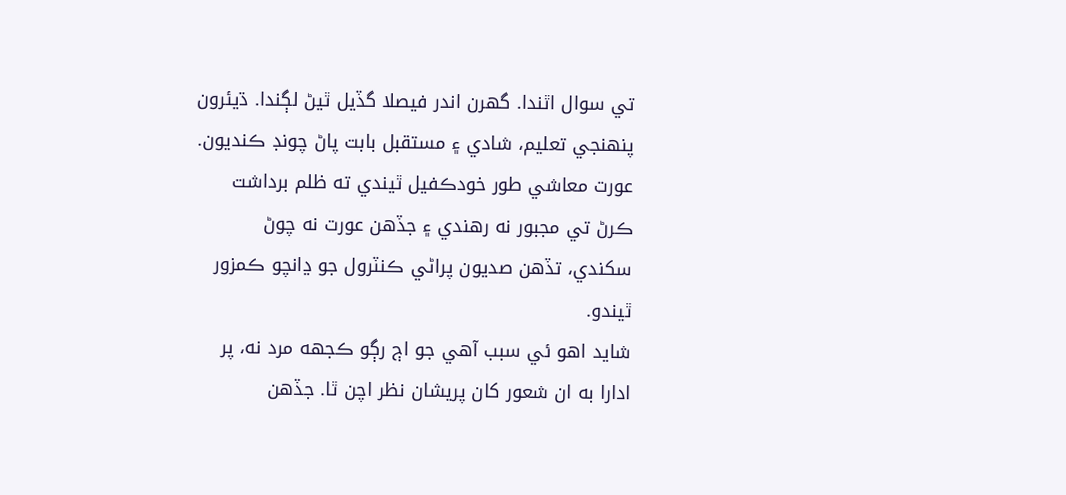تي سوال اٿندا. گهرن اندر فيصلا گڏيل ٿيڻ لڳندا. ڌيئرون پنهنجي تعليم، شادي ۽ مستقبل بابت پاڻ چونڊ ڪنديون. عورت معاشي طور خودڪفيل ٿيندي ته ظلم برداشت ڪرڻ تي مجبور نه رهندي ۽ جڏهن عورت نه چوڻ سکندي، تڏهن صديون پراڻي ڪنٽرول جو ڍانچو ڪمزور ٿيندو.
شايد اهو ئي سبب آهي جو اڄ رڳو ڪجهه مرد نه، پر ادارا به ان شعور کان پريشان نظر اچن ٿا. جڏهن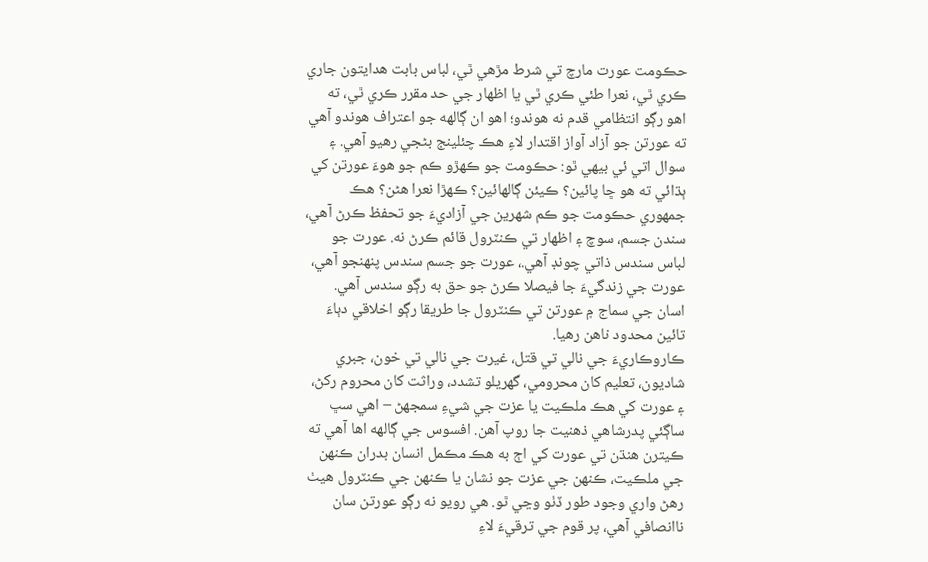حڪومت عورت مارچ تي شرط مڙهي ٿي، لباس بابت هدايتون جاري ڪري ٿي، نعرا طئي ڪري ٿي يا اظهار جي حد مقرر ڪري ٿي، ته اهو رڳو انتظامي قدم نه هوندو؛ اهو ان ڳالهه جو اعتراف هوندو آهي ته عورتن جو آزاد آواز اقتدار لاءِ هڪ چئلينج بڻجي رهيو آهي. ۽ سوال اتي ئي بيهي ٿو: حڪومت جو ڪھڙو ڪم جو ھوءَ عورتن کي ٻڌائي ته هو ڇا پائين؟ ڪيئن ڳالهائين؟ ڪهڙا نعرا هڻن؟ هڪ جمهوري حڪومت جو ڪم شهرين جي آزاديءَ جو تحفظ ڪرڻ آهي، سندن جسم، سوچ ۽ اظهار تي ڪنٽرول قائم ڪرڻ نه. عورت جو لباس سندس ذاتي چونڊ آهي.، عورت جو جسم سندس پنهنجو آهي، عورت جي زندگيءَ جا فيصلا ڪرڻ جو حق به رڳو سندس آهي. اسان جي سماج ۾ عورتن تي ڪنٽرول جا طريقا رڳو اخلاقي دٻاءَ تائين محدود ناهن رهيا.
ڪاروڪاريءَ جي نالي تي قتل، غيرت جي نالي تي خون، جبري شاديون، تعليم کان محرومي، گهريلو تشدد، وراثت کان محروم رکڻ، ۽ عورت کي هڪ ملڪيت يا عزت جي شيءِ سمجهڻ – اهي سڀ ساڳئي پدرشاهي ذهنيت جا روپ آهن. افسوس جي ڳالهه اها آهي ته ڪيترن هنڌن تي عورت کي اڄ به هڪ مڪمل انسان بدران ڪنهن جي ملڪيت، ڪنهن جي عزت جو نشان يا ڪنهن جي ڪنٽرول هيٺ رهڻ واري وجود طور ڏٺو وڃي ٿو. هي رويو نه رڳو عورتن سان ناانصافي آهي، پر قوم جي ترقيءَ لاءِ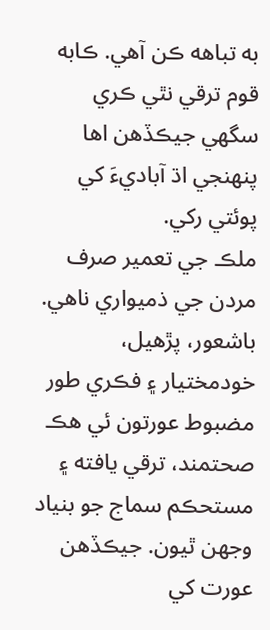به تباهه ڪن آهي. ڪابه قوم ترقي نٿي ڪري سگهي جيڪڏهن اها پنهنجي اڌ آباديءَ کي پوئتي رکي.
ملڪ جي تعمير صرف مردن جي ذميواري ناهي. باشعور، پڙهيل، خودمختيار ۽ فڪري طور مضبوط عورتون ئي هڪ صحتمند، ترقي يافته ۽ مستحڪم سماج جو بنياد وجهن ٿيون. جيڪڏهن عورت کي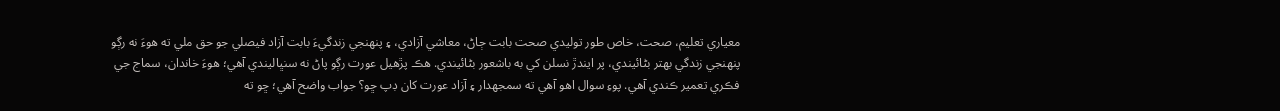معياري تعليم، صحت، خاص طور توليدي صحت بابت ڄاڻ، معاشي آزادي، ۽ پنهنجي زندگيءَ بابت آزاد فيصلي جو حق ملي ته هوءَ نه رڳو پنهنجي زندگي بهتر بڻائيندي، پر ايندڙ نسلن کي به باشعور بڻائيندي. هڪ پڙهيل عورت رڳو پاڻ نه سنڀاليندي آهي؛ هوءَ خاندان، سماج جي فڪري تعمير ڪندي آهي. پوءِ سوال اهو آهي ته سمجهدار ۽ آزاد عورت کان ڊپ ڇو؟ جواب واضح آهي؛ ڇو ته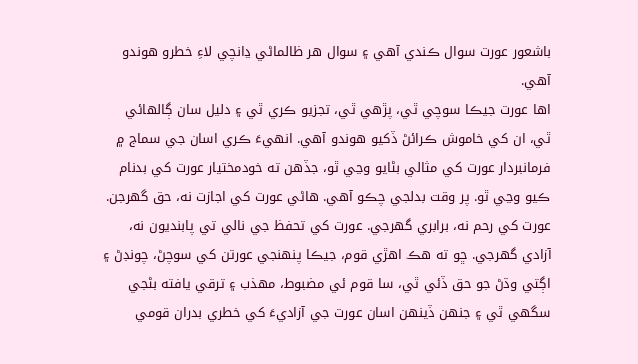باشعور عورت سوال ڪندي آهي ۽ سوال هر ظالماڻي ڍانچي لاءِ خطرو هوندو آهي.
اها عورت جيڪا سوچي ٿي، پڙهي ٿي، تجزيو ڪري ٿي ۽ دليل سان ڳالهائي ٿي، ان کي خاموش ڪرائڻ ڏکيو هوندو آهي. انهيءَ ڪري اسان جي سماج ۾ فرمانبردار عورت کي مثالي بڻايو وڃي ٿو، جڏهن ته خودمختيار عورت کي بدنام ڪيو وڃي ٿو. پر وقت بدلجي چڪو آهي. هاڻي عورت کي اجازت نه، حق گهرجن. عورت کي رحم نه، برابري گهرجي. عورت کي تحفظ جي نالي تي پابنديون نه، آزادي گهرجي. ڇو ته هڪ اهڙي قوم، جيڪا پنهنجي عورتن کي سوچڻ، چونڊڻ ۽ اڳتي وڌڻ جو حق ڏئي ٿي، سا قوم ئي مضبوط، مهذب ۽ ترقي يافته بڻجي سگهي ٿي ۽ جنهن ڏينهن اسان عورت جي آزاديءَ کي خطري بدران قومي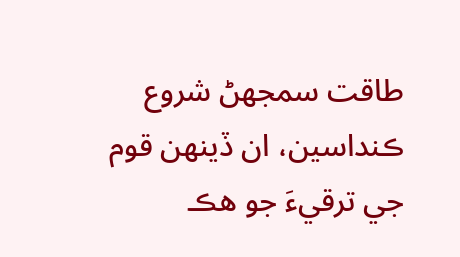طاقت سمجهڻ شروع ڪنداسين، ان ڏينهن قوم جي ترقيءَ جو هڪ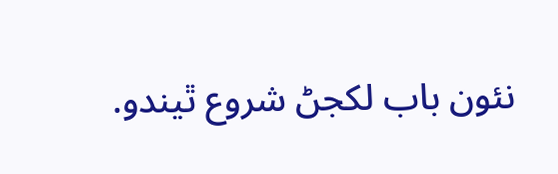نئون باب لکجڻ شروع ٿيندو.